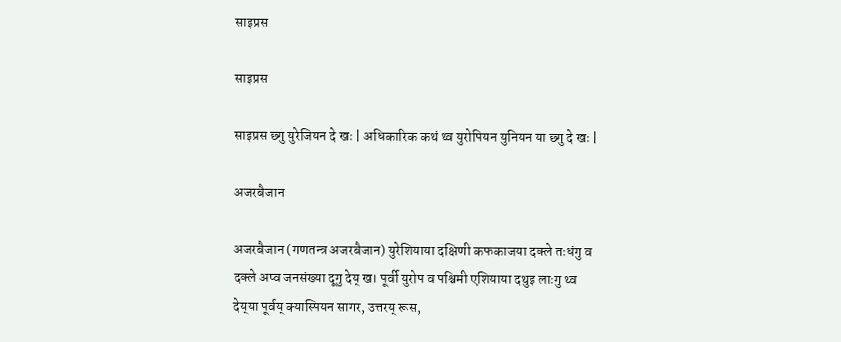साइप्रस

साइप्रस

साइप्रस छ्गु युरेजियन दे खः | अधिकारिक कथं थ्व युरोपियन युनियन या छ्गु दे खः |

अजरबैजान

अजरबैजान (गणतन्त्र अजरबैजान) युरेशियाया दक्षिणी कफकाजया दक्ले तःधंगु व दक्ले अप्व जनसंख्या दूगु देय्‌ ख। पूर्वी युरोप व पश्चिमी एशियाया दथुइ लाःगु थ्व देय्‌या पूर्वय् क्यास्पियन सागर, उत्तरय् रूस,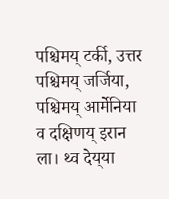पश्चिमय् टर्की, उत्तर पश्चिमय् जर्जिया, पश्चिमय् आर्मेनिया व दक्षिणय् इरान ला। थ्व देय्‌या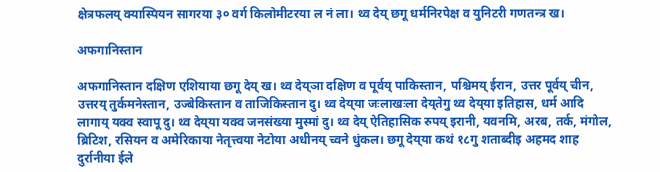क्षेत्रफलय् क्यास्पियन सागरया ३० वर्ग किलोमीटरया ल नं ला। थ्व देय्‌ छगू धर्मनिरपेक्ष व युनिटरी गणतन्त्र ख।

अफगानिस्तान

अफगानिस्तान दक्षिण एशियाया छगू देय्‌ ख। थ्व देय्‌ञा दक्षिण व पूर्वय् पाकिस्तान, पश्चिमय् ईरान, उत्तर पूर्वय् चीन, उत्तरय् तुर्कमनेस्तान, उज्बेकिस्तान व ताजिकिस्तान दु। थ्व देय्‌या जःलाखःला देय्‌तेगु थ्व देय्‌या इतिहास, धर्म आदि लागाय् यक्व स्वापू दु। थ्व देय्‌या यक्व जनसंख्या मुस्मां दु। थ्व देय्‌ ऐतिहासिक रुपय् इरानी, यवनमि, अरब, तर्क, मंगोल, ब्रिटिश, रसियन व अमेरिकाया नेतृत्त्वया नेटोया अधीनय् च्वने धुंकल। छगू देय्‌या कथं १८गु शताब्दीइ अहमद शाह दुर्रानीया ईले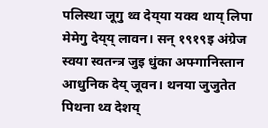पलिस्था जूगु थ्व देय्‌या यक्व थाय्‌ लिपा मेमेगु देय्‌य् लावन। सन् १९१९इ अंग्रेज स्वया स्वतन्त्र जुइ धुंका अफ्गानिस्तान आधुनिक देय्‌ जूवन। थनया जुजुतेत पिथना थ्व देशय्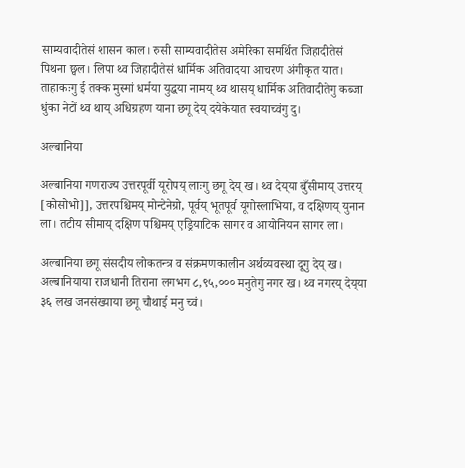साम्यवादीतेसं शासन काल। रुसी साम्यवादीतेस अमेरिका समर्थित जिहादीतेसं पिथना छ्वल। लिपा थ्व जिहादीतेसं धार्मिक अतिवादया आचरण अंगीकृत यात। ताहाकःगु ई तक्क मुस्मां धर्मया युद्धया नामय् थ्व थासय् धार्मिक अतिवादीतेगु कब्जा धुंका नेटों थ्व थाय्‌ अधिग्रहण याना छगू देय्‌ दयेकेयात स्वयाच्वंगु दु।

अल्बानिया

अल्बानिया गणराज्य उत्तरपूर्वी यूरोपय् लाःगु छगू देय्‌ ख। थ्व देय्‌या बुँसीमाय् उत्तरय् [कोसोभो]], उत्तरपश्चिमय् मोन्टेनेग्रो, पूर्वय् भूतपूर्व यूगोस्लाभिया, व दक्षिणय् युनान ला। तटीय सीमाय् दक्षिण पश्चिमय् एड्रियाटिक सागर व आयोनियन सागर ला।

अल्बानिया छगू संसदीय लोकतन्त्र व संक्रमणकालीन अर्थव्यवस्था दूगु देय्‌ ख। अल्बानियाया राजधानी तिराना लगभग ८,९५,००० मनुतेगु नगर ख। थ्व नगरय् देय्‌या ३६ लख जनसंख्याया छगू चौथाई मनु च्वं।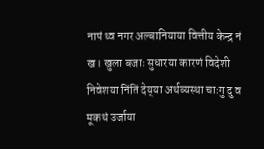नापं थ्व नगर अल्बानियाया वित्तीय केन्द्र नं ख। खुला बजाः सुधारया कारणं विदेशी निवेशया निंतिं देय्‌या अर्थव्यस्था चाःगु दु व मूकथं उर्जाया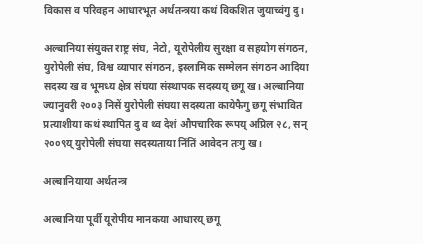विकास व परिवहन आधारभूत अर्थतन्त्रया कथं विकशित जुयाच्वंगु दु।

अल्बानिया संयुक्त राष्ट्र संघ, नेटो, यूरोपेलीय सुरक्षा व सहयोग संगठन, युरोपेली संघ, विश्व व्यापार संगठन, इस्लामिक सम्मेलन संगठन आदिया सदस्य ख व भूमध्य क्षेत्र संघया संस्थापक सदस्यय् छगू ख। अल्बानिया ज्यानुवरी २००३ निसें युरोपेली संघया सदस्यता कायेफैगु छगू संभावित प्रत्याशीया कथं स्थापित दु व थ्व देशं औपचारिक रूपय् अप्रिल २८, सन् २००९य् युरोपेली संघया सदस्यताया निंतिं आवेदन तःगु ख।

अल्बानियाया अर्थतन्त्र

अल्बानिया पूर्वी यूरोपीय मानकया आधारय् छगू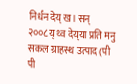निर्धन देय्‌ ख। सन् २००८य् थ्व देय्‌या प्रति मनु सकल ग्राहस्थ उत्पाद (पी पी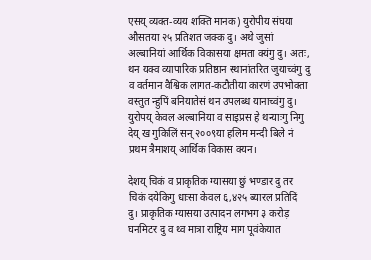एसय् व्यक्त-व्यय शक्ति मानक) युरोपीय संघया औसतया २५ प्रतिशत जक्क दु। अथे जुसां अल्बानियां आर्थिक विकासया क्षमता क्यंगु दु। अतः, थन यक्व व्यापारिक प्रतिष्ठान स्थानांतरित जुयाच्वंगु दु व वर्तमान वैश्विक लागत-कटौतीया कारणं उपभोक्ता वस्तुत न्हुपिं बनियातेसं थन उपलब्ध यानाच्वंगु दु। युरोपय् केवल अल्बानिया व साइप्रस हे थन्याःगु निगु देय्‌ ख गुकिलिं सन् २००९या हलिम मन्दी बिले नं प्रथम त्रैमाशय् आर्थिक विकास क्यन।

देशय् चिकं व प्राकृतिक ग्यासया छुं भण्डार दु तर चिकं दयेकिगु धाःसा केवल ६,४२५ ब्यारल प्रतिदिं दु। प्राकृतिक ग्यासया उत्पादन लगभग ३ करोड़ घनमिटर दु व थ्व मात्रा राष्ट्रिय माग पूवंकेयात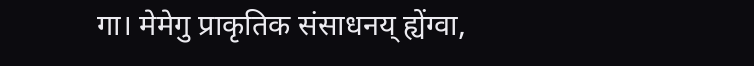गा। मेमेगु प्राकृतिक संसाधनय् ह्येंग्वा,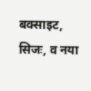बक्साइट, सिजः, व नया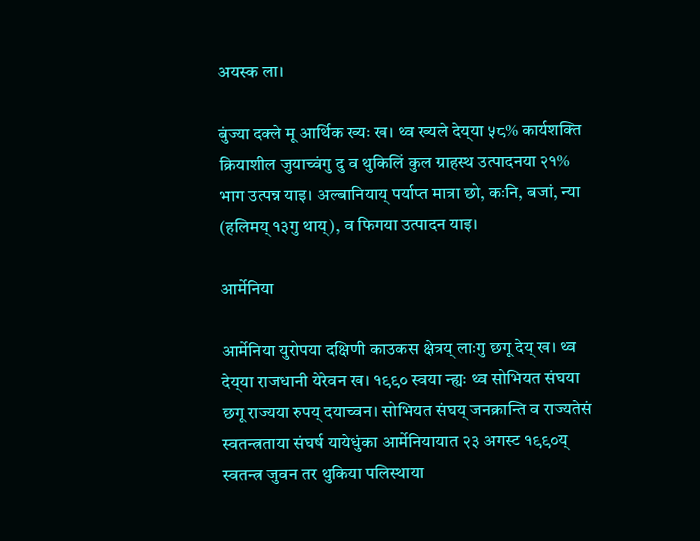अयस्क ला।

बुंज्या दक्ले मू आर्थिक ख्यः ख। थ्व ख्यले देय्‌या ५८% कार्यशक्ति क्रियाशील जुयाच्वंगु दु व थुकिलिं कुल ग्राहस्थ उत्पादनया २१% भाग उत्पन्न याइ। अल्बानियाय् पर्याप्त मात्रा छो, कःनि, बजां, न्या (हलिमय् १३गु थाय्‌), व फिगया उत्पादन याइ।

आर्मेनिया

आर्मेनिया युरोपया दक्षिणी काउकस क्षेत्रय् लाःगु छगू देय् ख। थ्व देय्‌या राजधानी येरेवन ख। १९९० स्वया न्ह्यः थ्व सोभियत संघया छगू राज्यया रुपय् दयाच्वन। सोभियत संघय् जनक्रान्ति व राज्यतेसं स्वतन्त्रताया संघर्ष यायेधुंका आर्मेनियायात २३ अगस्ट १९९०य् स्वतन्त्र जुवन तर थुकिया पलिस्थाया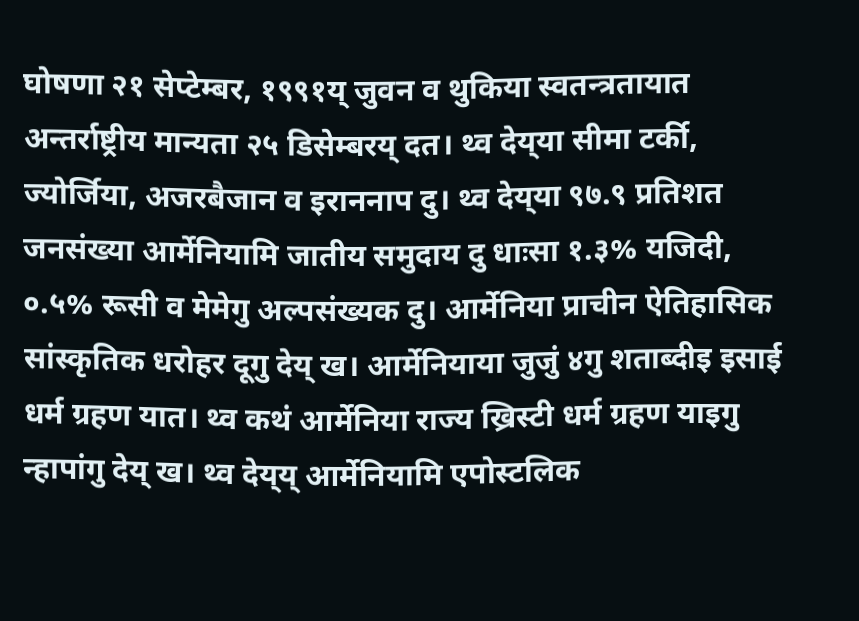घोषणा २१ सेप्टेम्बर, १९९१य् जुवन व थुकिया स्वतन्त्रतायात अन्तर्राष्ट्रीय मान्यता २५ डिसेम्बरय् दत। थ्व देय्‌या सीमा टर्की, ज्योर्जिया, अजरबैजान व इराननाप दु। थ्व देय्‌या ९७.९ प्रतिशत जनसंख्या आर्मेनियामि जातीय समुदाय दु धाःसा १.३% यजिदी, ०.५% रूसी व मेमेगु अल्पसंख्यक दु। आर्मेनिया प्राचीन ऐतिहासिक सांस्कृतिक धरोहर दूगु देय्‌ ख। आर्मेनियाया जुजुं ४गु शताब्दीइ इसाई धर्म ग्रहण यात। थ्व कथं आर्मेनिया राज्य ख्रिस्टी धर्म ग्रहण याइगु न्हापांगु देय्‌ ख। थ्व देय्‌य् आर्मेनियामि एपोस्टलिक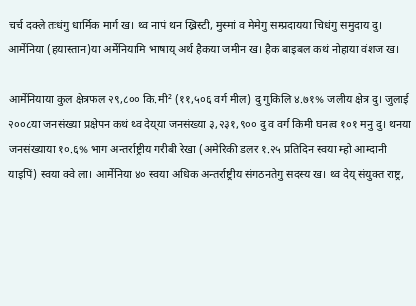चर्च दक्ले तःधंगु धार्मिक मार्ग ख। थ्व नापं थन ख्रिस्टी, मुस्मां व मेमेगु सम्प्रदायया चिधंगु समुदाय दु। आर्मेनिया (हयास्तान)या अर्मेनियामि भाषाय् अर्थ हैकया जमीन ख। हैक बाइबल कथं नोहाया वंशज ख।

आर्मेनियाया कुल क्षेत्रफल २९,८०० कि.मी² (११,५०६ वर्ग मील) दु गुकिलि ४.७१% जलीय क्षेत्र दु। जुलाई २००८या जनसंख्या प्रक्षेपन कथं थ्व देय्‌या जनसंख्या ३,२३१,९०० दु व वर्ग किमी घनत्व १०१ मनु दु। थनया जनसंख्याया १०.६% भाग अन्तर्राष्ट्रीय गरीबी रेखा (अमेरिकी डलर १.२५ प्रतिदिन स्वया म्हो आम्दानी याइपिं) स्वया क्वे ला। आर्मेनिया ४० स्वया अधिक अन्तर्राष्ट्रीय संगठनतेगु सदस्य ख। थ्व देय्‌ संयुक्त राष्ट्र,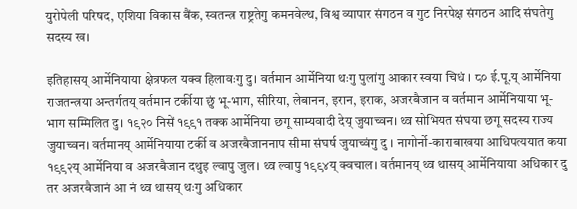युरोपेली परिषद, एशिया विकास बैंक, स्वतन्त्र राष्ट्रतेगु कमनवेल्थ, विश्व व्यापार संगठन व गुट निरपेक्ष संगठन आदि संघतेगु सदस्य ख।

इतिहासय् आर्मेनियाया क्षेत्रफल यक्व हिलावःगु दु। वर्तमान आर्मेनिया थःगु पुलांगु आकार स्वया चिधं । ८० ई.पू.य् आर्मेनिया राजतन्त्रया अन्तर्गतय् वर्तमान टर्कीया छुं भू-भाग, सीरिया, लेबानन, इरान, इराक, अजरबैजान व वर्तमान आर्मेनियाया भू-भाग सम्मिलित दु। १९२० निसें १९९१ तक्क आर्मेनिया छगू साम्यवादी देय्‌ जुयाच्वन। थ्व सोभियत संघया छगू सदस्य राज्य जुयाच्वन। वर्तमानय् आर्मेनियाया टर्की व अजरबैजाननाप सीमा संघर्ष जुयाच्वंगु दु । नागोर्नो-काराबाखया आधिपत्ययात कया १९९२य् आर्मेनिया व अजरबैजान दथुइ ल्वापु जुल। थ्व ल्वापु १९९४य् क्वचाल। वर्तमानय् थ्व थासय् आर्मेनियाया अधिकार दु तर अजरबैजानं आ नं थ्व थासय् थःगु अधिकार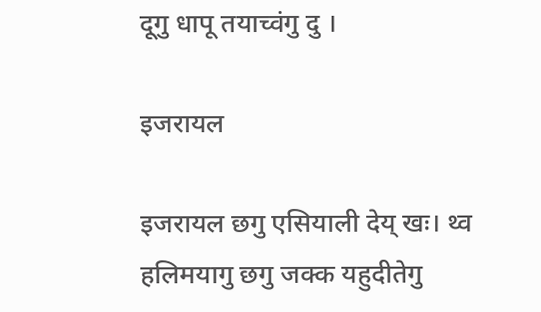दूगु धापू तयाच्वंगु दु ।

इजरायल

इजरायल छगु एसियाली देय् खः। थ्व हलिमयागु छगु जक्क यहुदीतेगु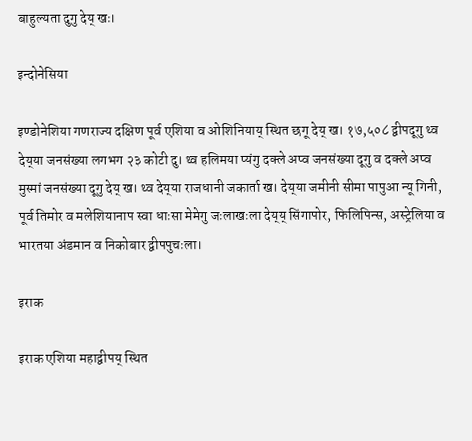बाहुल्यता दुगु देय् खः।

इन्दोनेसिया

इण्डोनेशिया गणराज्य दक्षिण पूर्व एशिया व ओशिनियाय् स्थित छगू देय्‌ ख। १७,५०८ द्वीपदूगु थ्व देय्‌या जनसंख्या लगभग २३ कोटी दु। थ्व हलिमया प्यंगु दक्ले अप्व जनसंख्या दूगु व दक्ले अप्व मुस्मां जनसंख्या दूगु देय्‌ ख। थ्व देय्‌या राजधानी जकार्ता ख। देय्‌या जमीनी सीमा पापुआ न्यू गिनी, पूर्व तिमोर व मलेशियानाप स्वा धाःसा मेमेगु जःलाखःला देय्‌य् सिंगापोर, फिलिपिन्स, अस्ट्रेलिया व भारतया अंडमान व निकोबार द्वीपपुचःला।

इराक

इराक एशिया महाद्वीपय् स्थित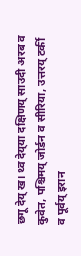छगू देय्‌ ख। थ्व देय्‌या दक्षिणय् साउदी अरब व कुवेत, पश्चिमय् जोर्डन व सीरिया, उत्तरय् टर्की व पूर्वय् इरान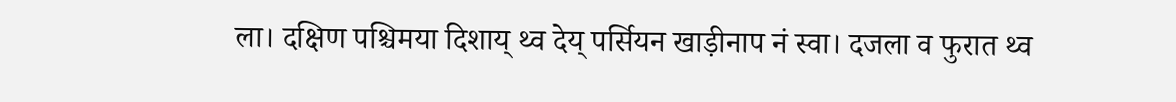ला। दक्षिण पश्चिमया दिशाय् थ्व देय्‌ पर्सियन खाड़ीनाप नं स्वा। दजला व फुरात थ्व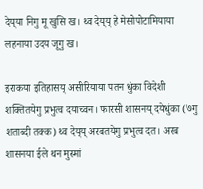देय्‌या निगु मू खुसि ख। थ्व देय्‌य् हे मेसोपोटामियाया लहनाया उदय जूगु ख।

इराकया इतिहासय् असीरियाया पतन धुंका विदेशी शक्तितयेगु प्रभुत्व दयाच्वन। फारसी शासनय् दयेधुंका (७गु शताब्दी तक्क) थ्व देय्‌य् अरबतयेगु प्रभुत्व दत। अरब शासनया ईले थन मुस्मां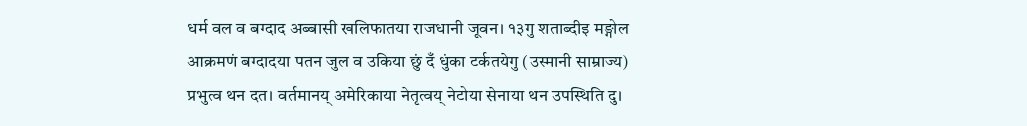धर्म वल व बग्दाद अब्बासी खलिफातया राजधानी जूवन। १३गु शताब्दीइ मङ्गोल आक्रमणं बग्दादया पतन जुल व उकिया छुं दँ धुंका टर्कतयेगु (उस्मानी साम्राज्य) प्रभुत्व थन दत। वर्तमानय् अमेरिकाया नेतृत्वय् नेटोया सेनाया थन उपस्थिति दु।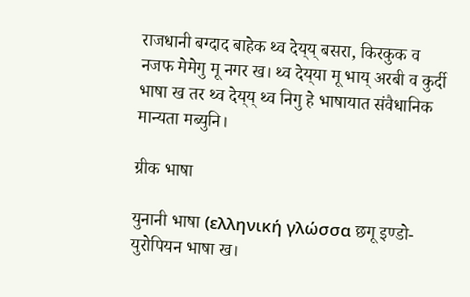राजधानी बग्दाद बाहेक थ्व देय्‌य् बसरा, किरकुक व नजफ मेमेगु मू नगर ख। थ्व देय्‌या मू भाय्‌ अरबी व कुर्दी भाषा ख तर थ्व देय्‌य् थ्व निगु हे भाषायात संवैधानिक मान्यता मब्युनि।

ग्रीक भाषा

युनानी भाषा (ελληνική γλώσσα छगू इण्डो-युरोपियन भाषा ख।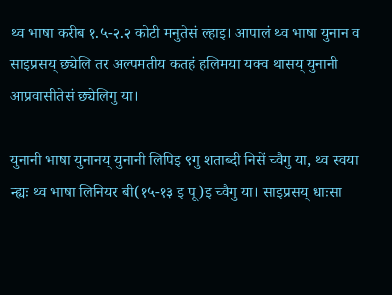थ्व भाषा करीब १.५-२.२ कोटी मनुतेसं ल्हाइ। आपालं थ्व भाषा युनान व साइप्रसय् छ्येलि तर अल्पमतीय कतहं हलिमया यक्व थासय् युनानी आप्रवासीतेसं छ्येलिगु या।

युनानी भाषा युनानय् युनानी लिपिइ ९गु शताब्दी निसें च्वैगु या, थ्व स्वया न्ह्यः थ्व भाषा लिनियर बी(१५-१३ इ पू)इ च्वैगु या। साइप्रसय् धाःसा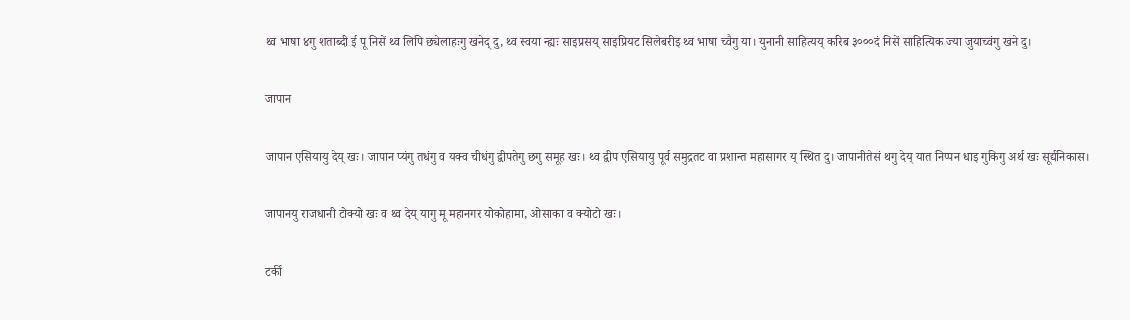थ्व भाषा ४गु शताब्दी ई पू निसें थ्व लिपि छ्येलाहःगु खनेद् दु, थ्व स्वया न्ह्यः साइप्रसय् साइप्रियट सिलेबरीइ थ्व भाषा च्वैगु या। युनानी साहित्यय् करिब ३०००दं निसें साहित्यिक ज्या जुयाच्वंगु खने दु।

जापान

जापान एसियायु देय् खः। जापान प्यंगु तधंगु व यक्व चीधंगु द्वीपतेगु छगु समूह खः। थ्व द्वीप एसियायु पूर्व समुद्रतट वा प्रशान्त महासागर य् स्थित दु। जापानीतेसं थगु देय् यात निप्पन धाइ गुकिगु अर्थ खः सूर्द्यनिकास।

जापानयु राजधानी टोक्यो खः व थ्व देय् यागु मू महानगर योकोहामा, ओसाका व क्योटो खः।

टर्की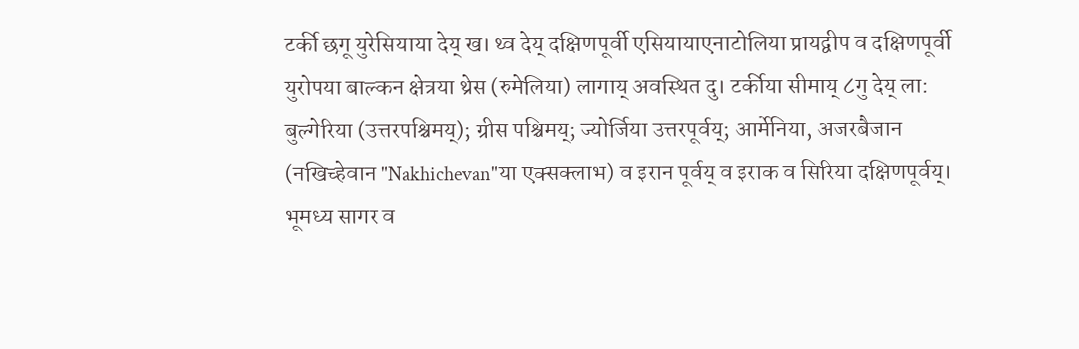टर्की छगू युरेसियाया देय्‌ ख। थ्व देय्‌ दक्षिणपूर्वी एसियायाएनाटोलिया प्रायद्वीप व दक्षिणपूर्वी युरोपया बाल्कन क्षेत्रया थ्रेस (रुमेलिया) लागाय् अवस्थित दु। टर्कीया सीमाय् ८गु देय्‌ ला: बुल्गेरिया (उत्तरपश्चिमय्); ग्रीस पश्चिमय्; ज्योर्जिया उत्तरपूर्वय्; आर्मेनिया, अजरबैजान (नखिच्हेवान "Nakhichevan"या एक्सक्लाभ) व इरान पूर्वय् व इराक व सिरिया दक्षिणपूर्वय्। भूमध्य सागर व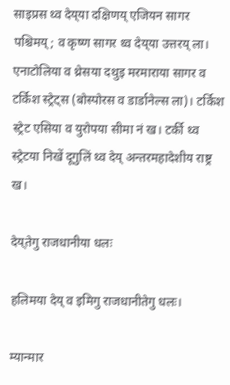साइप्रस थ्व देय्‌या दक्षिणय् एजियन सागर पश्चिमय्; व कृष्ण सागर थ्व देय्‌या उत्तरय् ला। एनाटोलिया व थ्रेसया दथुइ मरमाराया सागर व टर्किश स्ट्रेट्स (बोस्पोरस व डार्डानेल्स ला)। टर्किश स्ट्रेट एसिया व युरोपया सीमा नं ख। टर्की थ्व स्ट्रेटया निखें दूगुलिं थ्व देय्‌ अन्तरमहादेशीय राष्ट्र ख।

देय्‌तेगु राजधानीया धलः

हलिमया देय्‌ व इमिगु राजधानीतेगु धलः।

म्यान्मार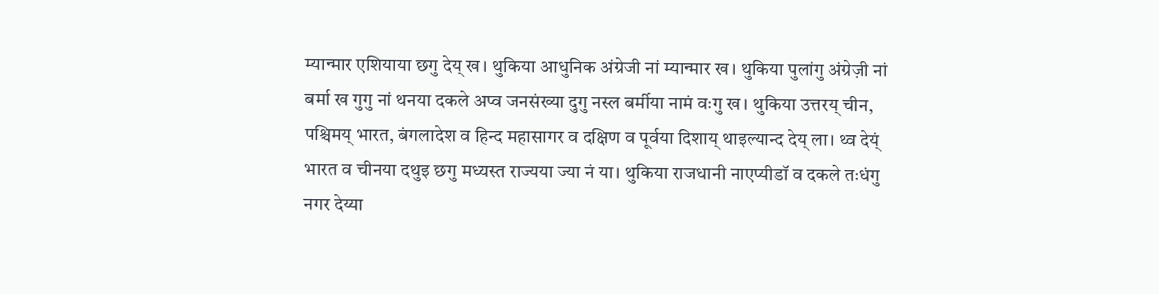म्यान्मार एशियाया छगु देय् ख। थुकिया आधुनिक अंग्रेजी नां म्यान्मार ख। थुकिया पुलांगु अंग्रेज़ी नां बर्मा ख गुगु नां थनया दकले अप्व जनसंख्या दुगु नस्ल बर्मीया नामं वःगु ख। थुकिया उत्तरय् चीन, पश्चिमय् भारत, बंगलादेश व हिन्द महासागर व दक्षिण व पूर्वया दिशाय् थाइल्यान्द देय् ला। थ्व देय्ं भारत व चीनया दथुइ छगु मध्यस्त राज्यया ज्या नं या। थुकिया राजधानी नाएप्यीडॉ व दकले तःधंगु नगर देय्या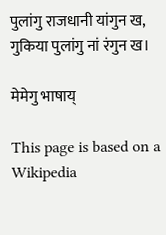पुलांगु राजधानी यांगुन ख, गुकिया पुलांगु नां रंगुन ख।

मेमेगु भाषाय्

This page is based on a Wikipedia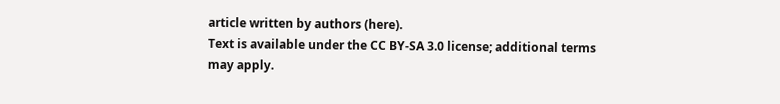article written by authors (here).
Text is available under the CC BY-SA 3.0 license; additional terms may apply.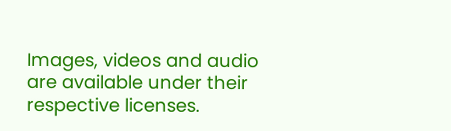Images, videos and audio are available under their respective licenses.